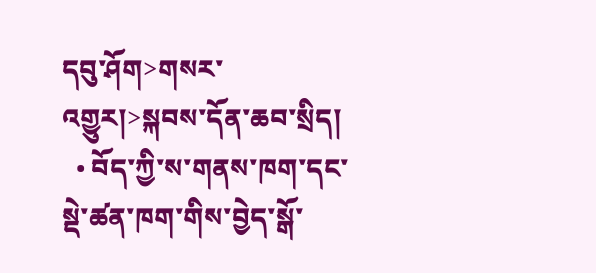དབུ་ཤོག>གསར་འགྱུར།>སྐབས་དོན་ཆབ་སྲིད།
  • བོད་ཀྱི་ས་གནས་ཁག་དང་སྡེ་ཚན་ཁག་གིས་བྱེད་སྒོ་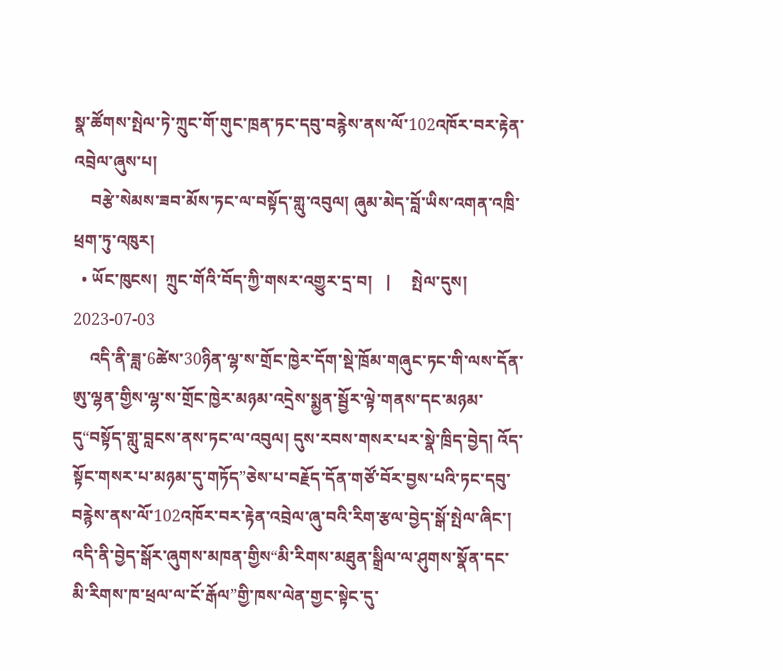སྣ་ཚོགས་སྤེལ་ཏེ་ཀྲུང་གོ་གུང་ཁྲན་ཏང་དབུ་བརྙེས་ནས་ལོ་102འཁོར་བར་རྟེན་འབྲེལ་ཞུས་པ།
    བརྩེ་སེམས་ཟབ་མོས་ཏང་ལ་བསྟོད་གླུ་འབུལ། ཞུམ་མེད་བློ་ཡིས་འགན་འཁྲི་ཕྲག་ཏུ་འཁུར།
  • ཡོང་ཁུངས།  ཀྲུང་གོའི་བོད་ཀྱི་གསར་འགྱུར་དྲ་བ།   |     སྤེལ་དུས།  2023-07-03
    འདི་ནི་ཟླ་6ཚེས་30ཉིན་ལྷ་ས་གྲོང་ཁྱེར་དོག་སྡེ་ཁྲོམ་གཞུང་ཏང་གི་ལས་དོན་ཨུ་ལྷན་གྱིས་ལྷ་ས་གྲོང་ཁྱེར་མཉམ་འདྲེས་སྨྱན་སྦྱོར་ལྟེ་གནས་དང་མཉམ་དུ“བསྟོད་གླུ་བླངས་ནས་ཏང་ལ་འབུལ། དུས་རབས་གསར་པར་སྣེ་ཁྲིད་བྱེད། འོད་སྟོང་གསར་པ་མཉམ་དུ་གཏོད”ཅེས་པ་བརྗོད་དོན་གཙོ་བོར་བྱས་པའི་ཏང་དབུ་བརྙེས་ནས་ལོ་102འཁོར་བར་རྟེན་འབྲེལ་ཞུ་བའི་རིག་རྩལ་བྱེད་སྒོ་སྤེལ་ཞིང་། འདི་ནི་བྱེད་སྒོར་ཞུགས་མཁན་གྱིས“མི་རིགས་མཐུན་སྒྲིལ་ལ་ཤུགས་སྣོན་དང་མི་རིགས་ཁ་ཕྲལ་ལ་ངོ་རྒོལ”གྱི་ཁས་ལེན་གྱང་སྟེང་དུ་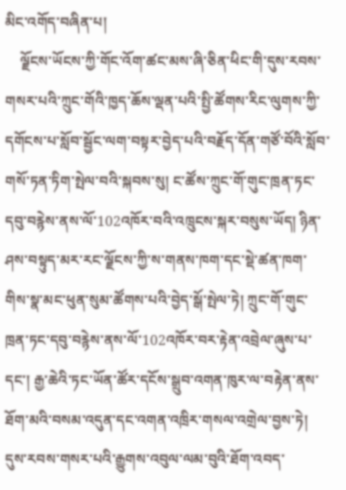མིང་འགོད་བཞིན་པ།
    ལྗོངས་ཡོངས་ཀྱི་གོང་འོག་ཚང་མས་ཞི་ཅིན་ཕིང་གི་དུས་རབས་གསར་པའི་ཀྲུང་གོའི་ཁྱད་ཆོས་ལྡན་པའི་སྤྱི་ཚོགས་རིང་ལུགས་ཀྱི་དགོངས་པ་སློབ་སྦྱོང་ལག་བསྟར་བྱེད་པའི་བརྗོད་དོན་གཙོ་བོའི་སློབ་གསོ་ཏན་ཏིག་སྤེལ་བའི་སྐབས་སུ། ང་ཚོས་ཀྲུང་གོ་གུང་ཁྲན་ཏང་དབུ་བརྙེས་ནས་ལོ་102འཁོར་བའི་འཁྲུངས་སྐར་བསུས་ཡོད། ཉིན་ཤས་བསྟུད་མར་རང་ལྗོངས་ཀྱི་ས་གནས་ཁག་དང་སྡེ་ཚན་ཁག་གིས་སྣ་མང་ཕུན་སུམ་ཚོགས་པའི་བྱེད་སྒོ་སྤེལ་ཏེ། ཀྲུང་གོ་གུང་ཁྲན་ཏང་དབུ་བརྙེས་ནས་ལོ་102འཁོར་བར་རྟེན་འབྲེལ་ཞུས་པ་དང་། རྒྱ་ཆེའི་ཏང་ཡོན་ཚོར་དངོས་སྒྲུབ་འགན་ཁུར་ལ་བརྟེན་ནས་ཐོག་མའི་བསམ་འདུན་དང་འགན་འཁྲིར་གསལ་འགྲེལ་བྱས་ཏེ། དུས་རབས་གསར་པའི་རྒྱུགས་འབུལ་ལམ་བུའི་ཐོག་འབད་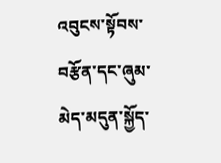འབུངས་སྟོབས་བརྩོན་དང་ཞུམ་མེད་མདུན་སྐྱོད་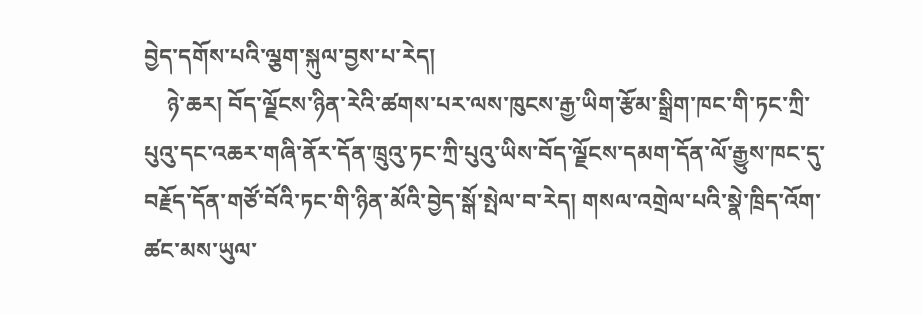བྱེད་དགོས་པའི་ལྕག་སྐུལ་བྱས་པ་རེད།
    ཉེ་ཆར། བོད་ལྗོངས་ཉིན་རེའི་ཚགས་པར་ལས་ཁུངས་རྒྱ་ཡིག་རྩོམ་སྒྲིག་ཁང་གི་ཏང་ཀྲི་པུའུ་དང་འཆར་གཞི་ནོར་དོན་ཁྲུའུ་ཏང་ཀྲི་པུའུ་ཡིས་བོད་ལྗོངས་དམག་དོན་ལོ་རྒྱུས་ཁང་དུ་བརྗོད་དོན་གཙོ་བོའི་ཏང་གི་ཉིན་མོའི་བྱེད་སྒོ་སྤེལ་བ་རེད། གསལ་འགྲེལ་པའི་སྣེ་ཁྲིད་འོག་ཚང་མས་ཡུལ་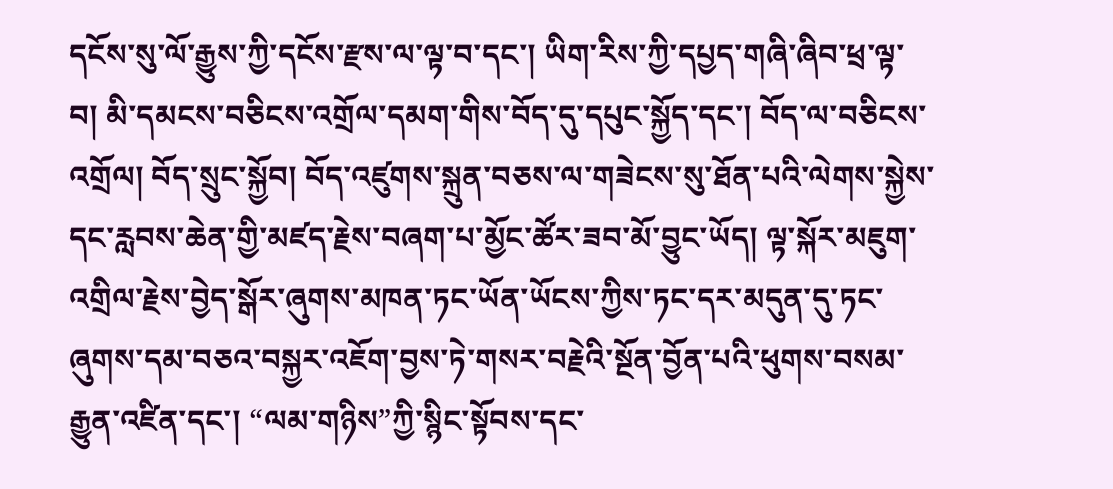དངོས་སུ་ལོ་རྒྱུས་ཀྱི་དངོས་རྫས་ལ་ལྟ་བ་དང་། ཡིག་རིས་ཀྱི་དཔྱད་གཞི་ཞིབ་ཕྲ་ལྟ་བ། མི་དམངས་བཅིངས་འགྲོལ་དམག་གིས་བོད་དུ་དཔུང་སྐྱོད་དང་། བོད་ལ་བཅིངས་འགྲོལ། བོད་སྲུང་སྐྱོབ། བོད་འཛུགས་སྐྲུན་བཅས་ལ་གཟེངས་སུ་ཐོན་པའི་ལེགས་སྐྱེས་དང་རླབས་ཆེན་གྱི་མཛད་རྗེས་བཞག་པ་མྱོང་ཚོར་ཟབ་མོ་བྱུང་ཡོད། ལྟ་སྐོར་མཇུག་འགྲིལ་རྗེས་བྱེད་སྒོར་ཞུགས་མཁན་ཏང་ཡོན་ཡོངས་ཀྱིས་ཏང་དར་མདུན་དུ་ཏང་ཞུགས་དམ་བཅའ་བསྐྱར་འཇོག་བྱས་ཏེ་གསར་བརྗེའི་སྔོན་བྱོན་པའི་ཕུགས་བསམ་རྒྱུན་འཛིན་དང་། “ལམ་གཉིས”ཀྱི་སྙིང་སྟོབས་དང་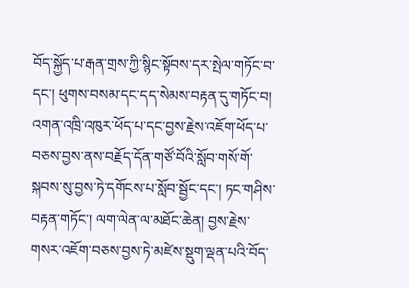བོད་སྐྱོད་པ་རྒན་གྲས་ཀྱི་སྙིང་སྟོབས་དར་སྤེལ་གཏོང་བ་དང་། ཕུགས་བསམ་དང་དད་སེམས་བརྟན་དུ་གཏོང་བ། འགན་འཁྲི་འཁུར་ཕོད་པ་དང་བྱས་རྗེས་འཇོག་ཕོད་པ་བཅས་བྱས་ནས་བརྗོད་དོན་གཙོ་བོའི་སློབ་གསོ་གོ་སྐབས་སུ་བྱས་ཏེ་དགོངས་པ་སློབ་སྦྱོང་དང་། ཏང་གཤིས་བརྟན་གཏོང་། ལག་ལེན་ལ་མཐོང་ཆེན། བྱས་རྗེས་གསར་འཇོག་བཅས་བྱས་ཏེ་མཛེས་སྡུག་ལྡན་པའི་བོད་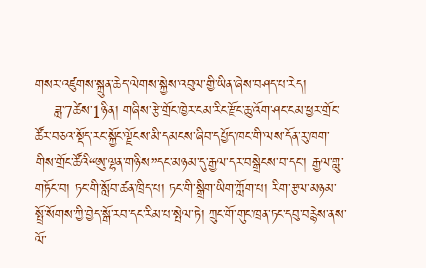གསར་འཛུགས་སྐྲུན་ཆེད་ལེགས་སྐྱེས་འབུལ་གྱི་ཡིན་ཞེས་བཤད་པ་རེད།
    ཟླ་7ཚེས་1ཉིན། གཞིས་རྩེ་གྲོང་ཁྱེར་ངམ་རིང་རྫོང་ཆུ་འོག་ཤང་ངམ་ཕྱར་གྲོང་ཚོར་བཅའ་སྡོད་རང་སྐྱོང་ལྗོངས་མི་དམངས་ཞིབ་དཔྱོད་ཁང་གི་ལས་དོན་རུ་ཁག་གིས་གྲོང་ཚོའི“ཨུ་ལྷན་གཉིས”དང་མཉམ་དུ་རྒྱལ་དར་བསྒྲེངས་བ་དང་། རྒྱལ་གླུ་གཏོང་བ། ཏང་གི་སློབ་ཚན་ཁྲིད་པ། ཏང་གི་སྒྲིག་ཡིག་ཀློག་པ། རིག་རྩལ་མཉམ་སྤྲོ་སོགས་ཀྱི་བྱེད་སྒོ་རབ་དང་རིམ་པ་སྤེལ་ཏེ། ཀྲུང་གོ་གུང་ཁྲན་ཏང་དབུ་བརྙེས་ནས་ལོ་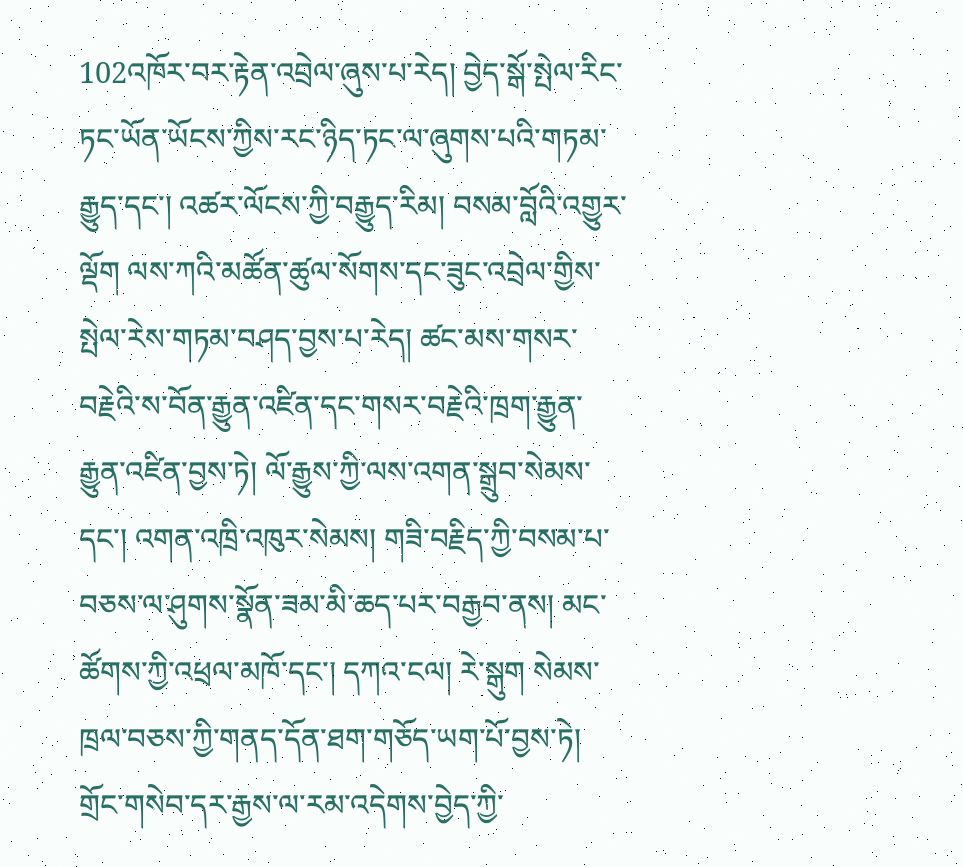102འཁོར་བར་རྟེན་འབྲེལ་ཞུས་པ་རེད། བྱེད་སྒོ་སྤེལ་རིང་ཏང་ཡོན་ཡོངས་ཀྱིས་རང་ཉིད་ཏང་ལ་ཞུགས་པའི་གཏམ་རྒྱུད་དང་། འཚར་ལོངས་ཀྱི་བརྒྱུད་རིམ། བསམ་བློའི་འགྱུར་ལྡོག ལས་ཀའི་མཚོན་ཚུལ་སོགས་དང་ཟུང་འབྲེལ་གྱིས་སྤེལ་རེས་གཏམ་བཤད་བྱས་པ་རེད། ཚང་མས་གསར་བརྗེའི་ས་བོན་རྒྱུན་འཛིན་དང་གསར་བརྗེའི་ཁྲག་རྒྱུན་རྒྱུན་འཛིན་བྱས་ཏེ། ལོ་རྒྱུས་ཀྱི་ལས་འགན་སྒྲུབ་སེམས་དང་། འགན་འཁྲི་འཁུར་སེམས། གཟི་བརྗིད་ཀྱི་བསམ་པ་བཅས་ལ་ཤུགས་སྣོན་ཟམ་མི་ཆད་པར་བརྒྱབ་ནས། མང་ཚོགས་ཀྱི་འཕྲལ་མཁོ་དང་། དཀའ་ངལ། རེ་སྒུག སེམས་ཁྲལ་བཅས་ཀྱི་གནད་དོན་ཐག་གཅོད་ཡག་པོ་བྱས་ཏེ། གྲོང་གསེབ་དར་རྒྱས་ལ་རམ་འདེགས་བྱེད་ཀྱི་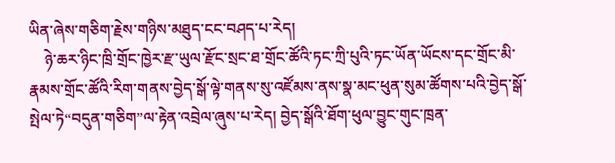ཡིན་ཞེས་གཅིག་རྗེས་གཉིས་མཐུད་ངང་བཤད་པ་རེད།
    ཉེ་ཆར་ཉིང་ཁྲི་གྲོང་ཁྱེར་རྫ་ཡུལ་རྫོང་སྲང་ཐ་གྲོང་ཚོའི་ཏང་ཀྲི་པུའི་ཏང་ཡོན་ཡོངས་དང་གྲོང་མི་རྣམས་གྲོང་ཚོའི་རིག་གནས་བྱེད་སྒོ་ལྟེ་གནས་སུ་འཛོམས་ནས་སྣ་མང་ཕུན་སུམ་ཚོགས་པའི་བྱེད་སྒོ་སྤེལ་ཏེ“བདུན་གཅིག”ལ་རྟེན་འབྲེལ་ཞུས་པ་རེད། བྱེད་སྒོའི་ཐོག་ཕུལ་བྱུང་གུང་ཁྲན་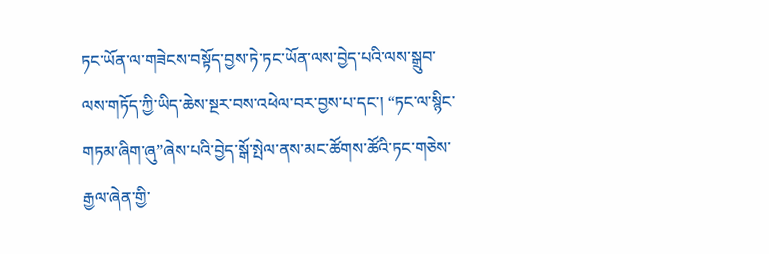ཏང་ཡོན་ལ་གཟེངས་བསྟོད་བྱས་ཏེ་ཏང་ཡོན་ལས་བྱེད་པའི་ལས་སྒྲུབ་ལས་གཏོད་ཀྱི་ཡིད་ཆེས་སྔར་བས་འཕེལ་བར་བྱས་པ་དང་། “ཏང་ལ་སྙིང་གཏམ་ཞིག་ཞུ”ཞེས་པའི་བྱེད་སྒོ་སྤེལ་ནས་མང་ཚོགས་ཚོའི་ཏང་གཅེས་རྒྱལ་ཞེན་གྱི་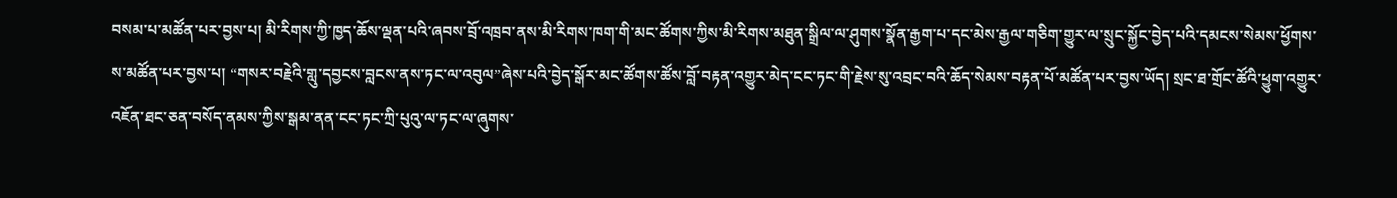བསམ་པ་མཚོན་པར་བྱས་པ། མི་རིགས་ཀྱི་ཁྱད་ཆོས་ལྡན་པའི་ཞབས་བྲོ་འཁྲབ་ནས་མི་རིགས་ཁག་གི་མང་ཚོགས་ཀྱིས་མི་རིགས་མཐུན་སྒྲིལ་ལ་ཤུགས་སྣོན་རྒྱག་པ་དང་མེས་རྒྱལ་གཅིག་གྱུར་ལ་སྲུང་སྐྱོང་བྱེད་པའི་དམངས་སེམས་ཕྱོགས་ས་མཚོན་པར་བྱས་པ། “གསར་བརྗེའི་གླུ་དབྱངས་བླངས་ནས་ཏང་ལ་འབུལ”ཞེས་པའི་བྱེད་སྒོར་མང་ཚོགས་ཚོས་བློ་བརྟན་འགྱུར་མེད་ངང་ཏང་གི་རྗེས་སུ་འབྲང་བའི་ཆོད་སེམས་བརྟན་པོ་མཚོན་པར་བྱས་ཡོད། སྲང་ཐ་གྲོང་ཚོའི་ཕྱུག་འགྱུར་འཇོན་ཐང་ཅན་བསོད་ནམས་ཀྱིས་སྒམ་ནན་ངང་ཏང་ཀྲི་པུའུ་ལ་ཏང་ལ་ཞུགས་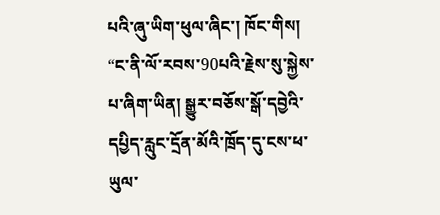པའི་ཞུ་ཡིག་ཕུལ་ཞིང་། ཁོང་གིས། “ང་ནི་ལོ་རབས་90པའི་རྗེས་སུ་སྐྱེས་པ་ཞིག་ཡིན། སྒྱུར་བཅོས་སྒོ་དབྱེའི་དཔྱིད་རླུང་དྲོན་མོའི་ཁྲོད་དུ་ངས་ཕ་ཡུལ་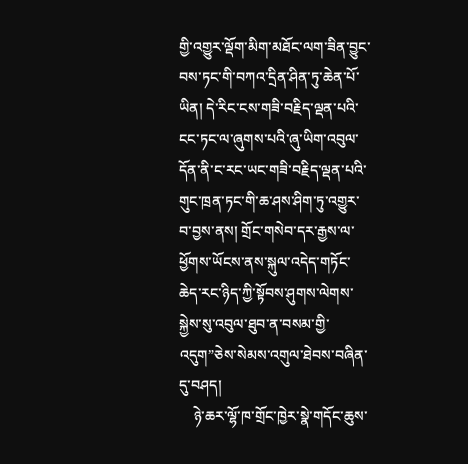གྱི་འགྱུར་ལྡོག་མིག་མཐོང་ལག་ཟིན་བྱུང་བས་ཏང་གི་བཀའ་དྲིན་ཤིན་ཏུ་ཆེན་པོ་ཡིན། དེ་རིང་ངས་གཟི་བརྗིད་ལྡན་པའི་ངང་ཏང་ལ་ཞུགས་པའི་ཞུ་ཡིག་འབུལ་དོན་ནི་ང་རང་ཡང་གཟི་བརྗིད་ལྡན་པའི་གུང་ཁྲན་ཏང་གི་ཆ་ཤས་ཤིག་ཏུ་འགྱུར་བ་བྱས་ནས། གྲོང་གསེབ་དར་རྒྱས་ལ་ཕྱོགས་ཡོངས་ནས་སྐུལ་འདེད་གཏོང་ཆེད་རང་ཉིད་ཀྱི་སྟོབས་ཤུགས་ལེགས་སྐྱེས་སུ་འབུལ་ཐུབ་ན་བསམ་གྱི་འདུག”ཅེས་སེམས་འགུལ་ཐེབས་བཞིན་དུ་བཤད།
    ཉེ་ཆར་ལྷོ་ཁ་གྲོང་ཁྱེར་སྣེ་གདོང་ཆུས་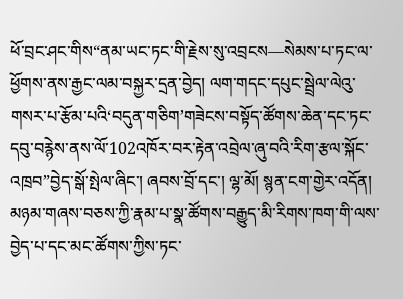ཕོ་བྲང་ཤང་གིས“ནམ་ཡང་ཏང་གི་རྗེས་སུ་འབྲངས—སེམས་པ་ཏང་ལ་ཕྱོགས་ནས་རྒྱང་ལམ་བསྐྱར་དྲན་བྱེད། ལག་གདང་དཔུང་སྦྲེལ་ལེའུ་གསར་པ་རྩོམ་པའི‘བདུན་གཅིག’གཟེངས་བསྟོད་ཚོགས་ཆེན་དང་ཏང་དབུ་བརྙེས་ནས་ལོ་102འཁོར་བར་རྟེན་འབྲེལ་ཞུ་བའི་རིག་རྩལ་སྐོང་འཁྲབ”བྱེད་སྒོ་སྤེལ་ཞིང་། ཞབས་བྲོ་དང་། ལྷ་མོ། སྙན་ངག་གྱེར་འདོན། མཉམ་གཞས་བཅས་ཀྱི་རྣམ་པ་སྣ་ཚོགས་བརྒྱུད་མི་རིགས་ཁག་གི་ལས་བྱེད་པ་དང་མང་ཚོགས་ཀྱིས་ཏང་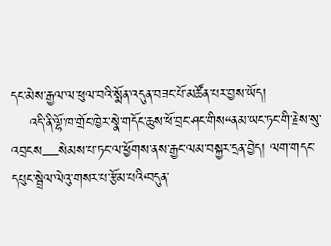དང་མེས་རྒྱལ་ལ་ཕུལ་བའི་སྨོན་འདུན་བཟང་པོ་མཚོན་པར་བྱས་ཡོད།
    འདི་ནི་ལྷོ་ཁ་གྲོང་ཁྱེར་སྣེ་གདོང་ཆུས་ཕོ་བྲང་ཤང་གིས“ནམ་ཡང་ཏང་གི་རྗེས་སུ་འབྲངས—སེམས་པ་ཏང་ལ་ཕྱོགས་ནས་རྒྱང་ལམ་བསྐྱར་དྲན་བྱེད། ལག་གདང་དཔུང་སྦྲེལ་ལེའུ་གསར་པ་རྩོམ་པའི‘བདུན་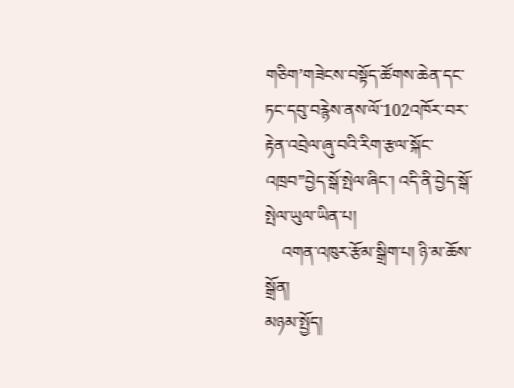གཅིག’གཟེངས་བསྟོད་ཚོགས་ཆེན་དང་ཏང་དབུ་བརྙེས་ནས་ལོ་102འཁོར་བར་རྟེན་འབྲེལ་ཞུ་བའི་རིག་རྩལ་སྐོང་འཁྲབ”བྱེད་སྒོ་སྤེལ་ཞིང་། འདི་ནི་བྱེད་སྒོ་སྤེལ་ཡུལ་ཡིན་པ།
    འགན་འཁུར་རྩོམ་སྒྲིག་པ། ཉི་མ་ཆོས་སྒྲོན།
མཉམ་སྤྱོད།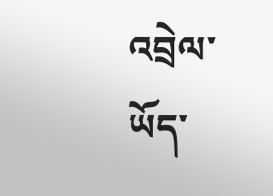འབྲེལ་ཡོད་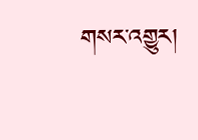གསར་འགྱུར།